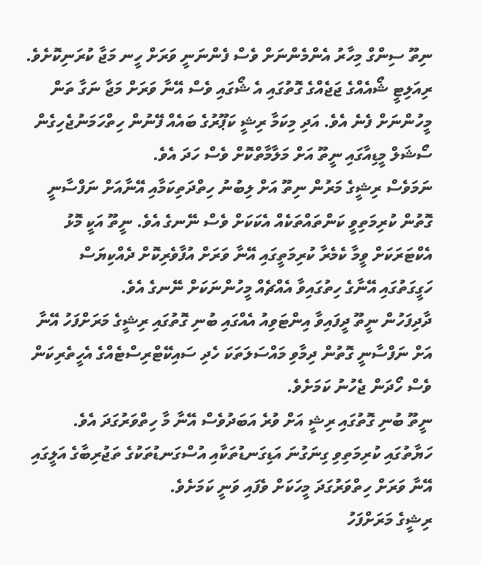ނިތޫ ސިންގް މިހާރު އެންމެންނަށް ވެސް ފެންނަނީ ވަރަށް ހީނ މަޖާ ކުރަނިކޮށެވެ. ރިއަލިޓީ ޝޯއެއްގެ ޖަޖެއްގެ ގޮތުގައި އެ ޝޯގައި ވެސް އޭނާ ވަރަށް މަޖާ ނަގާ ތަން މީހުންނަށް ފެނެ އެވެ. އަދި މިކަމާ ރިޝީ ކަޕޫރުގެ ބައެއް ފޭނުން ހިތްހަމަނުޖެހިގެން ސޯޝަލް މީޑިއާގައި ނީތޫ އަށް މަލާމާތްކޮށް ވެސް ހަދަ އެވެ.
ނަމަވެސް ރިޝީގެ މަރުން ނިތޫ އަށް ލިބުނު ހިތްދަތިކަމާއި އޭނާއަށް ނަފްސާނީ ގޮތުން ކުރިމަތިވީ ކަންތައްތަކެއް އެކަކަށް ވެސް ނޭނގެ އެވެ. ނީތޫ އަކީ މޮޅު އެކްޓަރަކަށް ވީމާ ކެމެރާ ކުރިމަތީގައި އޭނާ ވަރަށް އުފާވެރިކޮށް ދެއްކިޔަސް ހަގީގަތުގައި އޭނާގެ ހިތުގައިވާ އެއްޗެއް މީހުންނަކަށް ނޭނގެ އެވެ.
ދާދިފަހުން ނީތޫ ދީފައިވާ އިންޓަވިއު އެއްގައި ބުނި ގޮތުގައި ރިޝީގެ މަރަށްފަހު އޭނާ އަށް ނަފްސާނީ ގޮތުން ދިމާވި މައްސަލަތަކަ ހެދި ސައިކޭޓްރިސްޓެއްގެ އެހީތެރިކަން ވެސް ހޯދަން ޖެހުނު ކަމަށެވެ.
ނީތޫ ބުނި ގޮތުގައި ރިޝީ އަށް ވުރެ އަބަދުވެސް އޭނާ މާ ހިތްވަރުގަދަ އެވެ. ހަޔާތުގައި ކުރިމަތިވި ގިނަގުނަ އަޑިގަނޑުތަކާއި އުސްގަނޑުތަކުގެ ތަޖުރިބާގެ އަލީގައި އޭނާ ވަރަށް ހިތްވަރުގަދަ މީހަކަށް ވެފައި ވަނީ ކަމަށެވެ.
ރިޝީގެ މަރަށްފަހު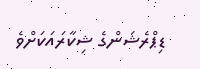ޑިޕްރެޝަންގެ ޝިކާރައަކަށްވެ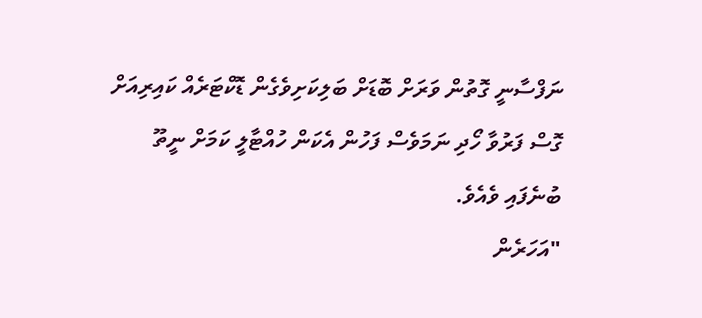ނަފްސާނީ ގޮތުން ވަރަށް ބޮޑަށް ބަލިކަށިވެގެން ޑޮކްޓަރެއް ކައިރިއަށް ގޮސް ފަރުވާ ހޯދި ނަމަވެސް ފަހުން އެކަން ހުއްޓާލީ ކަމަށް ނީތޫ ބުނެފައި ވެއެވެ.
"އަހަރެން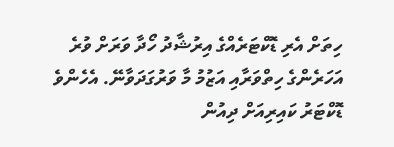ހިތަށް އެރި ޑޮކްޓަރެއްގެ އިރުޝާދު ހޯދާ ވަރަށް ވުރެ އަހަރެންގެ ހިތްވަރާއި އަޒުމު މާ ވަރުގަދަވާނޭ. އެހެންވެ ޑޮކްޓަރު ކައިރިއަށް ދިއުން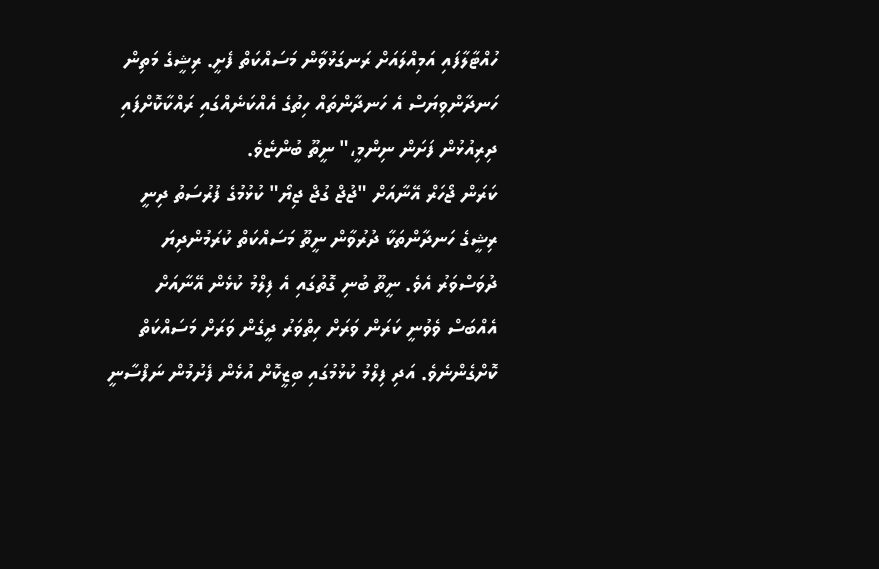ހުއްޓާލާފައި އަމިއްލައަށް ރަނގަޅުވާން މަސައްކަތް ފެށީ. ރިޝީގެ މަތިން ހަނދާންވިޔަސް އެ ހަނދާންތައް ހިތުގެ އެއްކަނެއްގައި ރައްކާކޮށްފައި ދިރިއުޅުން ފަށަން ނިންމީ،" ނީތޫ ބުންޏެވެ.
ކަރަން ޖޯހަރް އޭނާއަށް "ޖުޖް ގުޖް ޖިޔޯ" ކުޅުމުގެ ފުރުސަތު ދިނީ ރިޝީގެ ހަނދާންތަކާ ދުރުވާން ނީތޫ މަސައްކަތް ކުރަމުންދިޔަ ދުވަސްވަރު އެވެ. ނީތޫ ބުނި ގޮތުގައި އެ ފިލްމު ކުޅެން އޭނާއަށް އެއްބަސް ވެވުނީ ކަރަން ވަރަށް ހިތްވަރު ދީގެން ވަރަށް މަސައްކަތް ކޮށްގެންނެވެ. އަދި ފިލްމު ކުޅުމުގައި ބިޒީކޮށް އުޅެން ފެށުމުން ނަފްސާނީ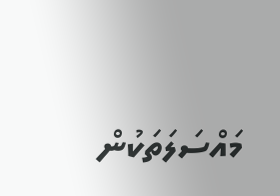މައްސަލަތަކުން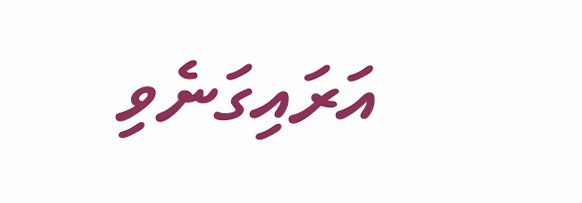އަރައިގަނެވި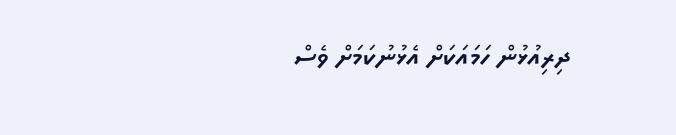ދިރިއުޅުން ހަމައަކަށް އެޅުނުކަމަށް ވެސް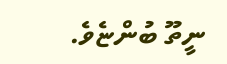ނީތޫ ބުންޏެވެ.